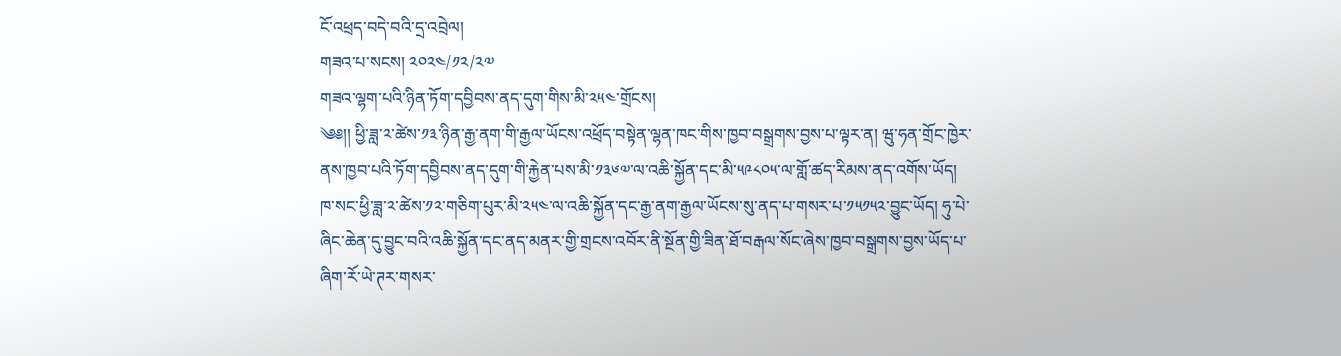ངོ་འཕྲད་བདེ་བའི་དྲ་འབྲེལ།
གཟའ་པ་སངས། ༢༠༢༤/༡༢/༢༧
གཟའ་ལྷག་པའི་ཉིན་ཏོག་དབྱིབས་ནད་དུག་གིས་མི་༢༥༤་གྲོངས།
༄༅།། ཕྱི་ཟླ་༢་ཚེས་༡༣་ཉིན་རྒྱ་ནག་གི་རྒྱལ་ཡོངས་འཕྲོད་བསྟེན་ལྷན་ཁང་གིས་ཁྱབ་བསྒྲགས་བྱས་པ་ལྟར་ན། ཝུ་ཧན་གྲོང་ཁྱེར་ནས་ཁྱབ་པའི་ཏོག་དབྱིབས་ནད་དུག་གི་རྐྱེན་པས་མི་༡༣༦༧་ལ་འཆི་སྐྱོན་དང་མི་༥༩༨༠༥་ལ་གློ་ཚད་རིམས་ནད་འགོས་ཡོད། ཁ་སང་ཕྱི་ཟླ་༢་ཚེས་༡༢་གཅིག་པུར་མི་༢༥༤་ལ་འཆི་སྐྱོན་དང་རྒྱ་ནག་རྒྱལ་ཡོངས་སུ་ནད་པ་གསར་པ་༡༥༡༥༢་བྱུང་ཡོད། ཧུ་པེ་ཞིང་ཆེན་དུ་བྱུང་བའི་འཆི་སྐྱོན་དང་ནད་མནར་གྱི་གྲངས་འབོར་ནི་སྔོན་གྱི་ཟིན་ཐོ་བརྒལ་སོང་ཞེས་ཁྱབ་བསྒྲགས་བྱས་ཡོད་པ་ཞིག་རོ་ཡེ་ཊར་གསར་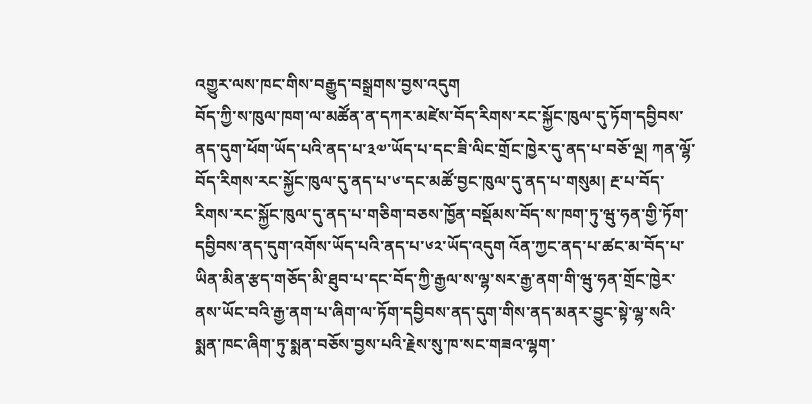འགྱུར་ལས་ཁང་གིས་བརྒྱུད་བསྒྲགས་བྱས་འདུག
བོད་ཀྱི་ས་ཁུལ་ཁག་ལ་མཚོན་ན་དཀར་མཛེས་བོད་རིགས་རང་སྐྱོང་ཁུལ་དུ་ཏོག་དབྱིབས་ནད་དུག་ཕོག་ཡོད་པའི་ནད་པ་༣༧་ཡོད་པ་དང་ཟི་ལིང་གྲོང་ཁྱེར་དུ་ནད་པ་བཅོ་ལྔ། ཀན་ལྷོ་བོད་རིགས་རང་སྐྱོང་ཁུལ་དུ་ནད་པ་༦་དང་མཚོ་བྱང་ཁུལ་དུ་ནད་པ་གསུམ། རྔ་པ་བོད་རིགས་རང་སྐྱོང་ཁུལ་དུ་ནད་པ་གཅིག་བཅས་ཁྱོན་བསྡོམས་བོད་ས་ཁག་ཏུ་ཝུ་ཧན་གྱི་ཏོག་དབྱིབས་ནད་དུག་འགོས་ཡོད་པའི་ནད་པ་༦༢་ཡོད་འདུག འོན་ཀྱང་ནད་པ་ཚང་མ་བོད་པ་ཡིན་མིན་རྩད་གཅོད་མི་ཐུབ་པ་དང་བོད་ཀྱི་རྒྱལ་ས་ལྷ་སར་རྒྱ་ནག་གི་ཝུ་ཧན་གྲོང་ཁྱེར་ནས་ཡོང་བའི་རྒྱ་ནག་པ་ཞིག་ལ་ཏོག་དབྱིབས་ནད་དུག་གིས་ནད་མནར་བྱུང་སྟེ་ལྷ་སའི་སྨན་ཁང་ཞིག་ཏུ་སྨན་བཅོས་བྱས་པའི་རྗེས་སུ་ཁ་སང་གཟའ་ལྷག་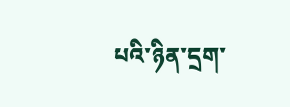པའི་ཉིན་དྲག་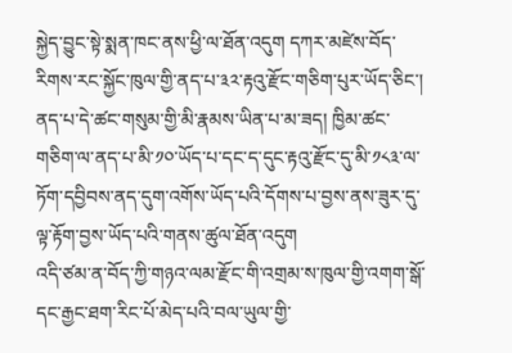སྐྱེད་བྱུང་སྟེ་སྨན་ཁང་ནས་ཕྱི་ལ་ཐོན་འདུག དཀར་མཛེས་བོད་རིགས་རང་སྐྱོང་ཁུལ་གྱི་ནད་པ་༣༢་རྟའུ་རྫོང་གཅིག་པུར་ཡོད་ཅིང་། ནད་པ་དེ་ཚང་གསུམ་གྱི་མི་རྣམས་ཡིན་པ་མ་ཟད། ཁྱིམ་ཚང་གཅིག་ལ་ནད་པ་མི་༡༠་ཡོད་པ་དང་ད་དུང་རྟའུ་རྫོང་དུ་མི་༡༨༣་ལ་ཏོག་དབྱིབས་ནད་དུག་འགོས་ཡོད་པའི་དོགས་པ་བྱས་ནས་ཟུར་དུ་ལྟ་རྟོག་བྱས་ཡོད་པའི་གནས་ཚུལ་ཐོན་འདུག
འདི་ཙམ་ན་བོད་ཀྱི་གཉའ་ལམ་རྫོང་གི་འགྲམ་ས་ཁུལ་གྱི་འགག་སྒོ་དང་རྒྱང་ཐག་རིང་པོ་མེད་པའི་བལ་ཡུལ་གྱི་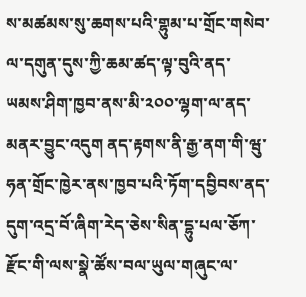ས་མཚམས་སུ་ཆགས་པའི་གྷུམ་པ་གྲོང་གསེབ་ལ་དགུན་དུས་ཀྱི་ཆམ་ཚད་ལྟ་བུའི་ནད་ཡམས་ཤིག་ཁྱབ་ནས་མི་༢༠༠་ལྷག་ལ་ནད་མནར་བྱུང་འདུག ནད་རྟགས་ནི་རྒྱ་ནག་གི་ཝུ་ཧན་གྲོང་ཁྱེར་ནས་ཁྱབ་པའི་ཏོག་དབྱིབས་ནད་དུག་འདྲ་བོ་ཞིག་རེད་ཅེས་སིན་དྷུ་པལ་ཅོཀ་རྫོང་གི་ལས་སྣེ་ཚོས་བལ་ཡུལ་གཞུང་ལ་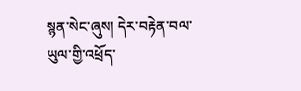སྙན་སེང་ཞུས། དེར་བརྟེན་བལ་ཡུལ་གྱི་འཕྲོད་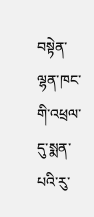བསྟེན་ལྷན་ཁང་གི་འཕྲལ་དུ་སྨན་པའི་རུ་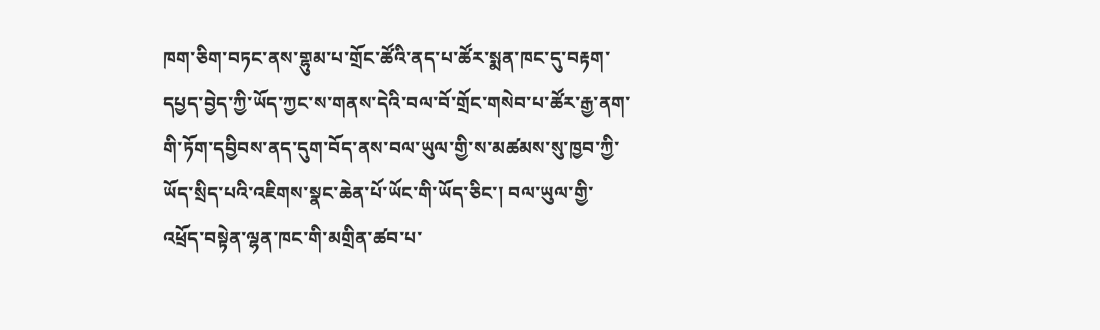ཁག་ཅིག་བཏང་ནས་གྷུམ་པ་གྲོང་ཚོའི་ནད་པ་ཚོར་སྨན་ཁང་དུ་བརྟག་དཔྱད་བྱེད་ཀྱི་ཡོད་ཀྱང་ས་གནས་དེའི་བལ་བོ་གྲོང་གསེབ་པ་ཚོར་རྒྱ་ནག་གི་ཏོག་དབྱིབས་ནད་དུག་བོད་ནས་བལ་ཡུལ་གྱི་ས་མཚམས་སུ་ཁྱབ་ཀྱི་ཡོད་སྲིད་པའི་འཇིགས་སྣང་ཆེན་པོ་ཡོང་གི་ཡོད་ཅིང་། བལ་ཡུལ་གྱི་འཕྲོད་བསྟེན་ལྷན་ཁང་གི་མགྲིན་ཚབ་པ་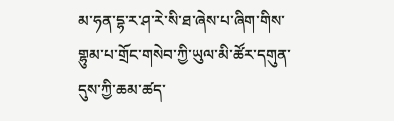མ་ཧན་དྷ་ར་ཤ་རེ་སི་ཐ་ཞེས་པ་ཞིག་གིས་གྷུམ་པ་གྲོང་གསེབ་ཀྱི་ཡུལ་མི་ཚོར་དགུན་དུས་ཀྱི་ཆམ་ཚད་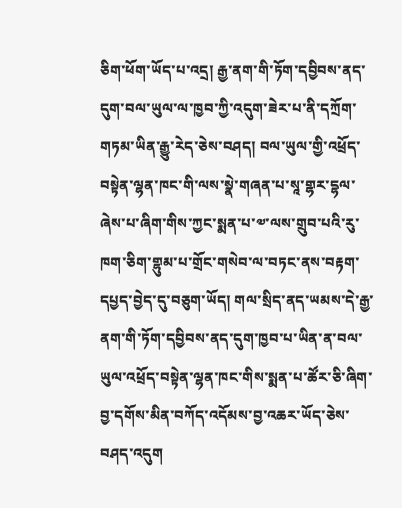ཅིག་ཕོག་ཡོད་པ་འདྲ། རྒྱ་ནག་གི་ཏོག་དབྱིབས་ནད་དུག་བལ་ཡུལ་ལ་ཁྱབ་ཀྱི་འདུག་ཟེར་པ་ནི་དཀྲོག་གཏམ་ཡིན་རྒྱུ་རེད་ཅེས་བཤད། བལ་ཡུལ་གྱི་འཕྲོད་བསྟེན་ལྷན་ཁང་གི་ལས་སྣེ་གཞན་པ་སཱ་གྷར་དྷལ་ཞེས་པ་ཞིག་གིས་ཀྱང་སྨན་པ་༧་ལས་གྲུབ་པའི་རུ་ཁག་ཅིག་གྷུམ་པ་གྲོང་གསེབ་ལ་བཏང་ནས་བརྟག་དཔྱད་བྱེད་དུ་བཅུག་ཡོད། གལ་སྲིད་ནད་ཡམས་དེ་རྒྱ་ནག་གི་ཏོག་དབྱིབས་ནད་དུག་ཁྱབ་པ་ཡིན་ན་བལ་ཡུལ་འཕྲོད་བསྟེན་ལྷན་ཁང་གིས་སྨན་པ་ཚོར་ཅི་ཞིག་བྱ་དགོས་མིན་བཀོད་འདོམས་བྱ་འཆར་ཡོད་ཅེས་བཤད་འདུག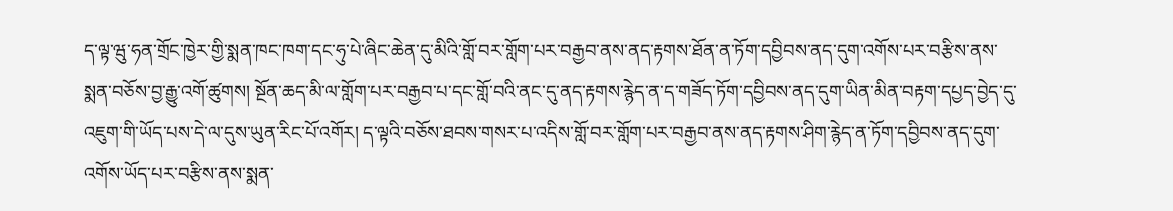ད་ལྟ་ཝུ་ཧན་གྲོང་ཁྱེར་གྱི་སྨན་ཁང་ཁག་དང་ཧུ་པེ་ཞིང་ཆེན་དུ་མིའི་གློ་བར་གློག་པར་བརྒྱབ་ནས་ནད་རྟགས་ཐོན་ན་ཏོག་དབྱིབས་ནད་དུག་འགོས་པར་བརྩིས་ནས་སྨན་བཅོས་བྱ་རྒྱུ་འགོ་ཚུགས། སྔོན་ཆད་མི་ལ་གློག་པར་བརྒྱབ་པ་དང་གློ་བའི་ནང་དུ་ནད་རྟགས་རྙེད་ན་ད་གཟོད་ཏོག་དབྱིབས་ནད་དུག་ཡིན་མིན་བརྟག་དཔྱད་བྱེད་དུ་འཇུག་གི་ཡོད་པས་དེ་ལ་དུས་ཡུན་རིང་པོ་འགོར། ད་ལྟའི་བཅོས་ཐབས་གསར་པ་འདིས་གློ་བར་གློག་པར་བརྒྱབ་ནས་ནད་རྟགས་ཤིག་རྙེད་ན་ཏོག་དབྱིབས་ནད་དུག་འགོས་ཡོད་པར་བརྩིས་ནས་སྨན་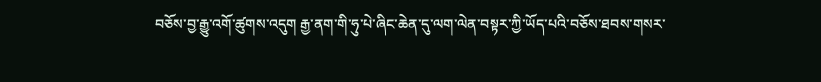བཅོས་བྱ་རྒྱུ་འགོ་ཚུགས་འདུག རྒྱ་ནག་གི་ཧུ་པེ་ཞིང་ཆེན་དུ་ལག་ལེན་བསྟར་ཀྱི་ཡོད་པའི་བཅོས་ཐབས་གསར་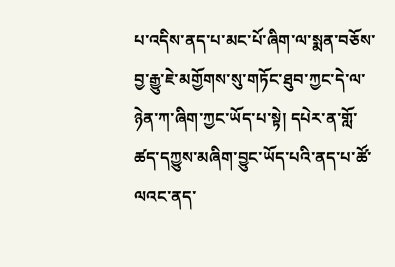པ་འདིས་ནད་པ་མང་པོ་ཞིག་ལ་སྨན་བཅོས་བྱ་རྒྱུ་ཇེ་མགྱོགས་སུ་གཏོང་ཐུབ་ཀྱང་དེ་ལ་ཉེན་ཀ་ཞིག་ཀྱང་ཡོད་པ་སྟེ། དཔེར་ན་གློ་ཚད་དཀྱུས་མཞིག་བྱུང་ཡོད་པའི་ནད་པ་ཚོ་ལའང་ནད་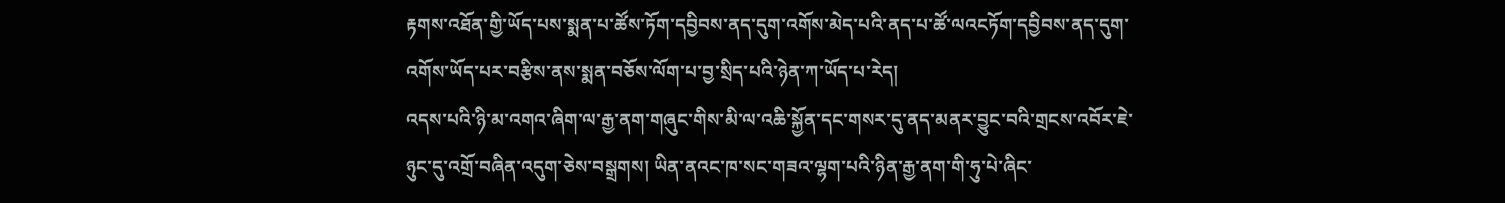རྟགས་འཐོན་གྱི་ཡོད་པས་སྨན་པ་ཚོས་ཏོག་དབྱིབས་ནད་དུག་འགོས་མེད་པའི་ནད་པ་ཚོ་ལའངཏོག་དབྱིབས་ནད་དུག་འགོས་ཡོད་པར་བརྩིས་ནས་སྨན་བཅོས་ལོག་པ་བྱ་སྲིད་པའི་ཉེན་ཀ་ཡོད་པ་རེད།
འདས་པའི་ཉི་མ་འགའ་ཞིག་ལ་རྒྱ་ནག་གཞུང་གིས་མི་ལ་འཆི་སྐྱོན་དང་གསར་དུ་ནད་མནར་བྱུང་བའི་གྲངས་འབོར་ཇེ་ཉུང་དུ་འགྲོ་བཞིན་འདུག་ཅེས་བསྒྲགས། ཡིན་ནའང་ཁ་སང་གཟའ་ལྷག་པའི་ཉིན་རྒྱ་ནག་གི་ཧུ་པེ་ཞིང་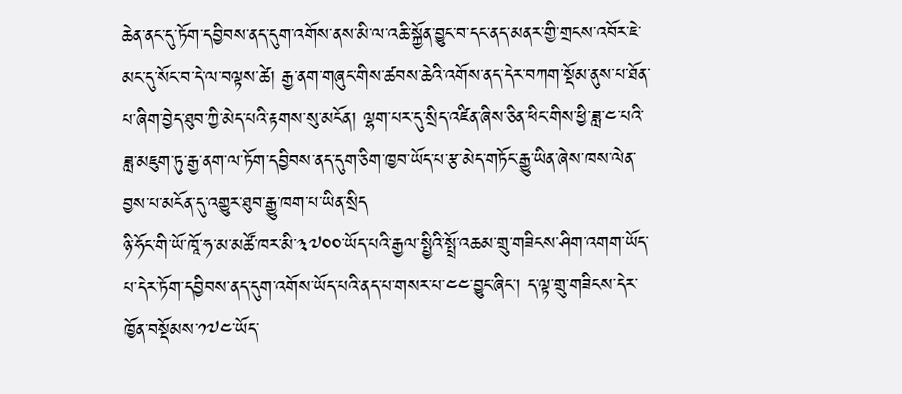ཆེན་ནང་དུ་ཏོག་དབྱིབས་ནད་དུག་འགོས་ནས་མི་ལ་འཆི་སྐྱོན་བྱུང་བ་དང་ནད་མནར་གྱི་གྲངས་འབོར་ཇེ་མང་དུ་སོང་བ་དེ་ལ་བལྟས་ཚེ། རྒྱ་ནག་གཞུང་གིས་ཚབས་ཆེའི་འགོས་ནད་དེར་བཀག་སྡོམ་ནུས་པ་ཐོན་པ་ཞིག་བྱེད་ཐུབ་ཀྱི་མེད་པའི་རྟགས་སུ་མངོན། ལྷག་པར་དུ་སྲིད་འཛིན་ཞིས་ཅིན་ཕིང་གིས་ཕྱི་ཟླ་༤་པའི་ཟླ་མཇུག་ཏུ་རྒྱ་ནག་ལ་ཏོག་དབྱིབས་ནད་དུག་ཅིག་ཁྱབ་ཡོད་པ་རྩ་མེད་གཏོང་རྒྱུ་ཡིན་ཞེས་ཁས་ལེན་བྱས་པ་མངོན་དུ་འགྱུར་ཐུབ་རྒྱུ་ཁག་པ་ཡིན་སྲིད
ཉི་ཧོང་གི་ཡོ་ཁཱོ་ཧ་མ་མཚོ་ཁར་མི་༣༧༠༠་ཡོད་པའི་རྒྱལ་སྤྱིའི་སྤྲོ་འཆམ་གྲུ་གཟིངས་ཤིག་འགག་ཡོད་པ་དེར་ཏོག་དབྱིབས་ནད་དུག་འགོས་ཡོད་པའི་ནད་པ་གསར་པ་༤༤་བྱུང་ཞིང་། ད་ལྟ་གྲུ་གཟིངས་དེར་ཁྱོན་བསྡོམས་༡༧༤་ཡོད་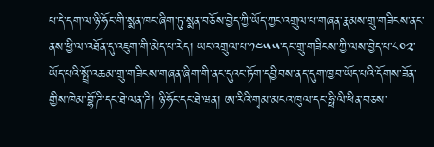པ་དེ་དག་ལ་ཉི་ཧོང་གི་སྨན་ཁང་ཞིག་ཏུ་སྨན་བཅོས་བྱེད་ཀྱི་ཡོད་ཀྱང་འགྲུལ་པ་གཞན་རྣམས་གྲུ་གཟིངས་ནང་ནས་ཕྱི་ལ་འཐོན་དུ་འཇུག་གི་མེད་པ་རེད། ཡང་འགྲུལ་པ་༡༤༥༥་དང་གྲུ་གཟིངས་ཀྱི་ལས་བྱེད་པ་༨༠༢་ཡོད་པའི་སྤྲོ་འཆམ་གྲུ་གཟིངས་གཞན་ཞིག་གི་ནང་དུའང་ཏོག་དབྱིབས་ནད་དུག་ཁྱབ་ཡོད་པའི་དོགས་ཟོན་གྱིས་ཁེམ་བྷོ་ཌི་དང་ཐེ་ལན་ཌི། ཉི་ཧོང་དང་ཐེ་ཝན། ཨ་རིའི་གྭམ་མངའ་ཁུལ་དང་ཧྥི་ལི་ཕིན་བཅས་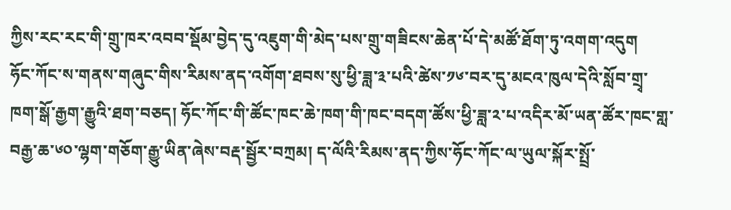ཀྱིས་རང་རང་གི་གྲུ་ཁར་འབབ་སྡོམ་བྱེད་དུ་འཇུག་གི་མེད་པས་གྲུ་གཟིངས་ཆེན་པོ་དེ་མཚོ་ཐོག་ཏུ་འགག་འདུག
ཧོང་ཀོང་ས་གནས་གཞུང་གིས་རིམས་ནད་འགོག་ཐབས་སུ་ཕྱི་ཟླ་༣་པའི་ཚེས་༡༦་བར་དུ་མངའ་ཁུལ་དེའི་སློབ་གྲྭ་ཁག་སྒོ་རྒྱག་རྒྱུའི་ཐག་བཅད། ཧོང་ཀོང་གི་ཚོང་ཁང་ཆེ་ཁག་གི་ཁང་བདག་ཚོས་ཕྱི་ཟླ་༢་པ་འདིར་མོ་ཡན་ཚོར་ཁང་གླ་བརྒྱ་ཆ་༦༠་ལྷག་གཅོག་རྒྱུ་ཡིན་ཞེས་བརྡ་སྦྱོར་བཀྲམ། ད་ལོའི་རིམས་ནད་ཀྱིས་ཧོང་ཀོང་ལ་ཡུལ་སྐོར་སྤྲོ་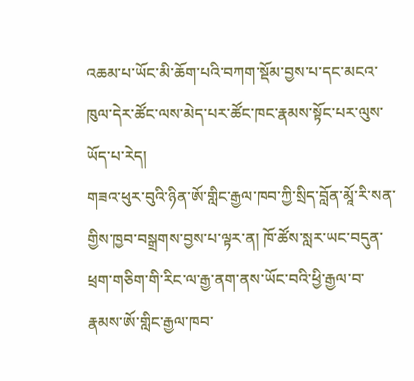འཆམ་པ་ཡོང་མི་ཆོག་པའི་བཀག་སྡོམ་བྱས་པ་དང་མངའ་ཁུལ་དེར་ཚོང་ལས་མེད་པར་ཚོང་ཁང་རྣམས་སྟོང་པར་ལུས་ཡོད་པ་རེད།
གཟའ་ཕུར་བུའི་ཉིན་ཨོ་གླིང་རྒྱལ་ཁབ་ཀྱི་སྲིད་བློན་མཱོ་རི་སན་གྱིས་ཁྱབ་བསྒྲགས་བྱས་པ་ལྟར་ན། ཁོ་ཚོས་སླར་ཡང་བདུན་ཕྲག་གཅིག་གི་རིང་ལ་རྒྱ་ནག་ནས་ཡོང་བའི་ཕྱི་རྒྱལ་བ་རྣམས་ཨོ་གླིང་རྒྱལ་ཁབ་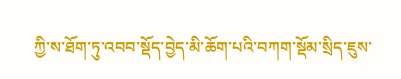ཀྱི་ས་ཐོག་ཏུ་འབབ་སྡོད་བྱེད་མི་ཆོག་པའི་བཀག་སྡོམ་སྲིད་ཇུས་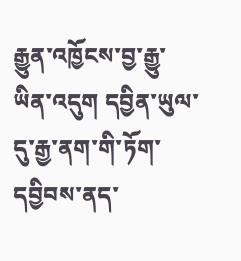རྒྱུན་འཁྱོངས་བྱ་རྒྱུ་ཡིན་འདུག དབྱིན་ཡུལ་དུ་རྒྱ་ནག་གི་ཏོག་དབྱིབས་ནད་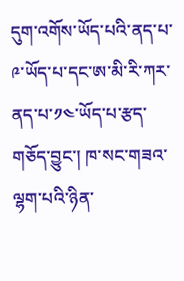དུག་འགོས་ཡོད་པའི་ནད་པ་༩་ཡོད་པ་དང་ཨ་མི་རི་ཀར་ནད་པ་༡༤་ཡོད་པ་རྩད་གཅོད་བྱུང་། ཁ་སང་གཟའ་ལྷག་པའི་ཉིན་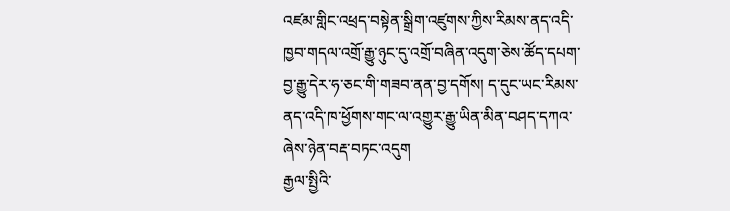འཛམ་གླིང་འཕྲད་བསྟེན་སྒྲིག་འཛུགས་ཀྱིས་རིམས་ནད་འདི་ཁྱབ་གདལ་འགྲོ་རྒྱུ་ཉུང་དུ་འགྲོ་བཞིན་འདུག་ཅེས་ཚོད་དཔག་བྱ་རྒྱུ་དེར་ཧ་ཅང་གི་གཟབ་ནན་བྱ་དགོས། ད་དུང་ཡང་རིམས་ནད་འདི་ཁ་ཕྱོགས་གང་ལ་འགྱུར་རྒྱུ་ཡིན་མིན་བཤད་དཀའ་ཞེས་ཉེན་བརྡ་བཏང་འདུག
རྒྱལ་སྤྱིའི་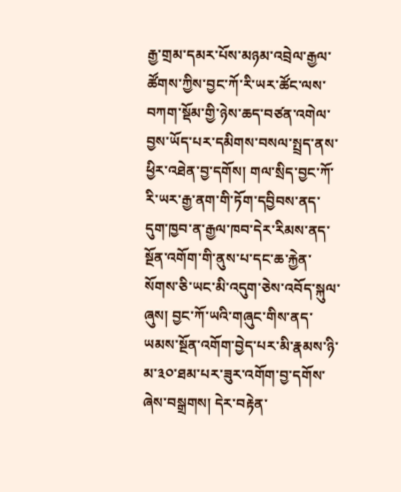རྒྱ་གྲམ་དམར་པོས་མཉམ་འབྲེལ་རྒྱལ་ཚོགས་ཀྱིས་བྱང་ཀོ་རི་ཡར་ཚོང་ལས་བཀག་སྡོམ་གྱི་ཉེས་ཆད་བཙན་འགེལ་བྱས་ཡོད་པར་དམིགས་བསལ་སྤྲད་ནས་ཕྱིར་འཐེན་བྱ་དགོས། གལ་སྲིད་བྱང་ཀོ་རི་ཡར་རྒྱ་ནག་གི་ཏོག་དབྱིབས་ནད་དུག་ཁྱབ་ན་རྒྱལ་ཁབ་དེར་རིམས་ནད་སྔོན་འགོག་གི་ནུས་པ་དང་ཆ་རྐྱེན་སོགས་ཅི་ཡང་མི་འདུག་ཅེས་འབོད་སྐུལ་ཞུས། བྱང་ཀོ་ཡའི་གཞུང་གིས་ནད་ཡམས་སྔོན་འགོག་བྱེད་པར་མི་རྣམས་ཉི་མ་༣༠་ཐམ་པར་ཟུར་འགོག་བྱ་དགོས་ཞེས་བསྒྲགས། དེར་བརྟེན་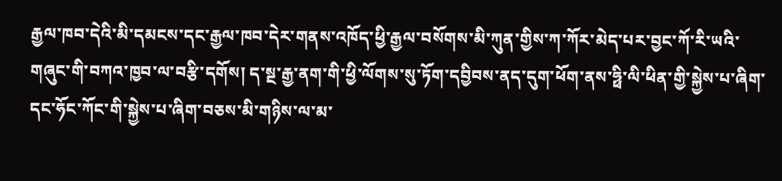རྒྱལ་ཁབ་དེའི་མི་དམངས་དང་རྒྱལ་ཁབ་དེར་གནས་འཁོད་ཕྱི་རྒྱལ་བསོགས་མི་ཀུན་གྱིས་ཀ་ཀོར་མེད་པར་བྱང་ཀོ་རི་ཡའི་གཞུང་གི་བཀའ་ཁྱབ་ལ་བརྩི་དགོས། ད་སྔ་རྒྱ་ནག་གི་ཕྱི་ལོགས་སུ་ཏོག་དབྱིབས་ནད་དུག་ཕོག་ནས་ཧྥི་ལི་ཕིན་གྱི་སྐྱེས་པ་ཞིག་དང་ཧོང་ཀོང་གི་སྐྱེས་པ་ཞིག་བཅས་མི་གཉིས་ལ་མ་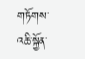གཏོགས་འཆི་སྐྱོན་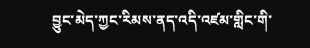བྱུང་མེད་ཀྱང་རིམས་ནད་འདི་འཛམ་གླིང་གི་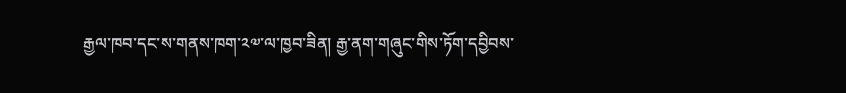རྒྱལ་ཁབ་དང་ས་གནས་ཁག་༢༧་ལ་ཁྱབ་ཟིན། རྒྱ་ནག་གཞུང་གིས་ཏོག་དབྱིབས་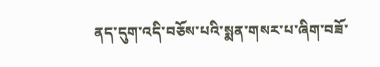ནད་དུག་འདི་བཅོས་པའི་སྨན་གསར་པ་ཞིག་བཟོ་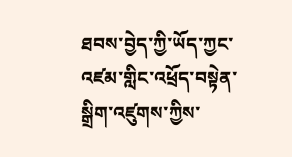ཐབས་བྱེད་ཀྱི་ཡོད་ཀྱང་འཛམ་གླིང་འཕྲོད་བསྟེན་སྒྲིག་འཛུགས་ཀྱིས་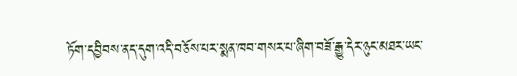ཏོག་དབྱིབས་ནད་དུག་འདི་བཅོས་པར་སྨན་ཁབ་གསར་པ་ཞིག་བཟོ་རྒྱུ་དེར་ཉུང་མཐར་ཡང་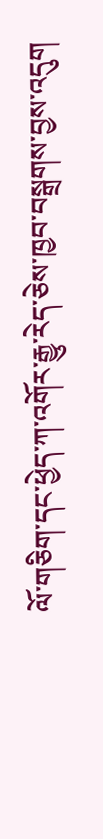ལོ་གཅིག་དང་ཕྱེད་ཀ་འགོར་རྒྱུ་རེད་ཅེས་ཁྱབ་བསྒྲགས་བྱས་འདུག